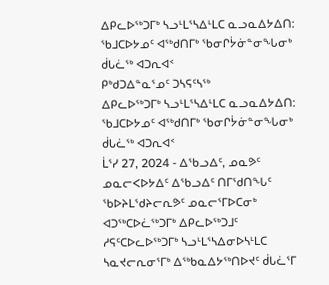ᐃᑭᓚᐅᖅᑐᒥᒃ ᓴᓗᒻᒪᕐᓴᐃᒻᒪᑕ ᓇᓗᓇᐃᔭᐃᑎ: ᖃᒧᑕᐅᔭᓄᑦ ᐊᖅᑯᑎᒥᒃ ᖃᓂᒋᔮᓃᓐᓂᖓᓂᒃ ᑰᒐᓛᖅ ᐊᑐᕆᐊᑉ
ᑭᒃᑯᑐᐃᓐᓇᕐᓄᑦ ᑐᓴᕋᑦᓴᖅ
ᐃᑭᓚᐅᖅᑐᒥᒃ ᓴᓗᒻᒪᕐᓴᐃᒻᒪᑕ ᓇᓗᓇᐃᔭᐃᑎ: ᖃᒧᑕᐅᔭᓄᑦ ᐊᖅᑯᑎᒥᒃ ᖃᓂᒋᔮᓃᓐᓂᖓᓂᒃ ᑰᒐᓛᖅ ᐊᑐᕆᐊᑉ
ᒫᕐᓯ 27, 2024 - ᐃᖃᓗᐃᑦ, ᓄᓇᕗᑦ
ᓄᓇᓕᐸᐅᔭᐃᑦ ᐃᖃᓗᐃᑦ ᑎᒥᖁᑎᖓᑦ ᖃᐅᔨᒪᖁᔨᓕᕆᕗᑦ ᓄᓇᓕᕐᒥᐅᑕᓂᒃ ᐊᑐᖅᑕᐅᓛᖅᑐᒥᒃ ᐃᑭᓚᐅᖅᑐᒧᑦ ᓱᕋᑦᑕᐅᓚᐅᖅᑐᒥᒃ ᓴᓗᒻᒪᕐᓴᐃᓂᐅᓴᒻᒪᑕ ᓴᓇᔪᓕᕆᓂᕐᒥᒃ ᐃᖅᑲᓇᐃᔭᖅᑎᐅᔪᑦ ᑰᒐᓛᕐᒥ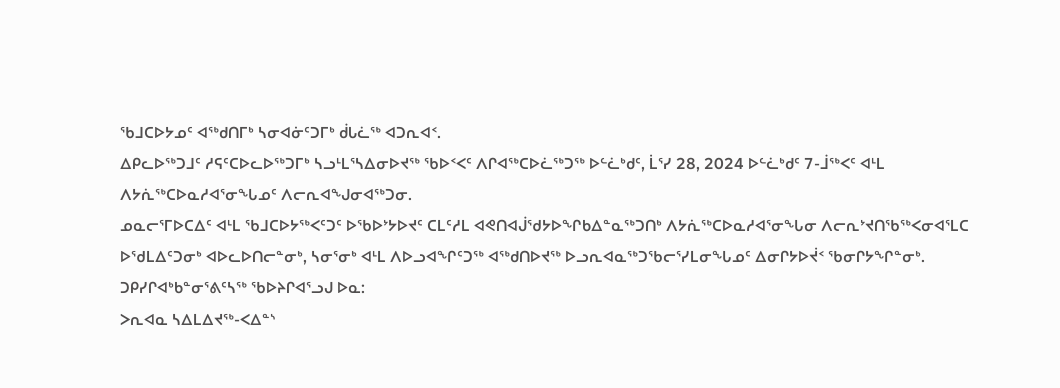ᖃᒧᑕᐅᔭᓄᑦ ᐊᖅᑯᑎᒥᒃ ᓴᓂᐊᓃᑦᑐᒥᒃ ᑰᒐᓛᖅ ᐊᑐᕆᐊᑉ.
ᐃᑭᓚᐅᖅᑐᒧᑦ ᓱᕋᑦᑕᐅᓚᐅᖅᑐᒥᒃ ᓴᓗᒻᒪᕐᓴᐃᓂᐅᔪᖅ ᖃᐅᑉᐸᑦ ᐱᒋᐊᖅᑕᐅᓛᖅᑐᖅ ᐅᓪᓛᒃᑯᑦ, ᒫᕐᓯ 28, 2024 ᐅᓪᓛᒃᑯᑦ 7-ᒨᖅᐸᑦ ᐊᒻᒪ ᐱᔭᕇᖅᑕᐅᓇᓱᐊᕐᓂᖓᓄᑦ ᐱᓕᕆᐊᖑᓂᐊᖅᑐᓂ.
ᓄᓇᓕᕐᒥᐅᑕᐃᑦ ᐊᒻᒪ ᖃᒧᑕᐅᔭᖅᐸᑦᑐᑦ ᐅᖃᐅᔾᔭᐅᔪᑦ ᑕᒪᑦᓱᒪ ᐊᕙᑎᐊᒎᖁᔭᐅᖏᑲᐃᓐᓇᖅᑐᑎᒃ ᐱᔭᕇᖅᑕᐅᓇᓱᐊᕐᓂᖓᓂ ᐱᓕᕆᔾᔪᑎᖃᖅᐸᓂᐊᕐᒪᑕ ᐅᖁᒪᐃᑦᑐᓂᒃ ᐊᐅᓚᐅᑎᓕᓐᓂᒃ, ᓴᓂᕐᓂᒃ ᐊᒻᒪ ᐱᐅᓗᐊᖏᑦᑐᖅ ᐊᖅᑯᑎᐅᔪᖅ ᐅᓗᕆᐊᓇᖅᑐᖃᓕᕐᓯᒪᓂᖓᓄᑦ ᐃᓂᒋᔭᐅᔫᑉ ᖃᓂᒋᔭᖏᓐᓂᒃ.
ᑐᑭᓯᒋᐊᒃᑲᓐᓂᕐᕕᑦᓴᖅ ᖃᐅᔨᒋᐊᕐᓗᒍ ᐅᓇ:
ᐳᕆᐊᓇ ᓴᐃᒪᐃᔪᖅ-ᐸᐃᓐᔅ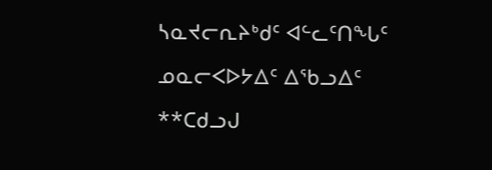ᓴᓇᔪᓕᕆᔨᒃᑯᑦ ᐊᓪᓚᑦᑎᖓᑦ
ᓄᓇᓕᐸᐅᔭᐃᑦ ᐃᖃᓗᐃᑦ
**ᑕᑯᓗᒍ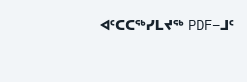ᐊᑦᑕᑕᖅᓯᒪᔪᖅ PDF−ᒧᑦ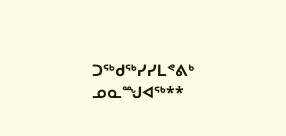ᑐᖅᑯᖅᓯᓯᒪᕝᕕᒃ ᓄᓇᙳᐊᖅ**